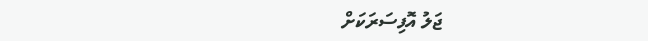ޖަލު އޮފިސަރަކަށް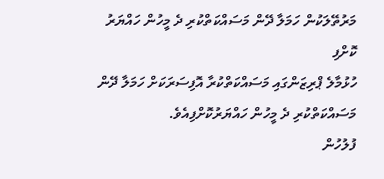މަރުތޭލަކުން ހަމަލާ ދޭން މަސައްކަތްކުރި ދެ މީހުން ހައްޔަރު ކޮށްފި
ހުޅުމާލެ ޕްރިޒަންގައި މަސައްކަތްކުރާ އޮފިސަރަކަށް ހަމަލާ ދޭން މަސައްކަތްކުރި ދެ މީހުން ހައްޔަރުކޮށްފިއެވެ.
ފުލުހުން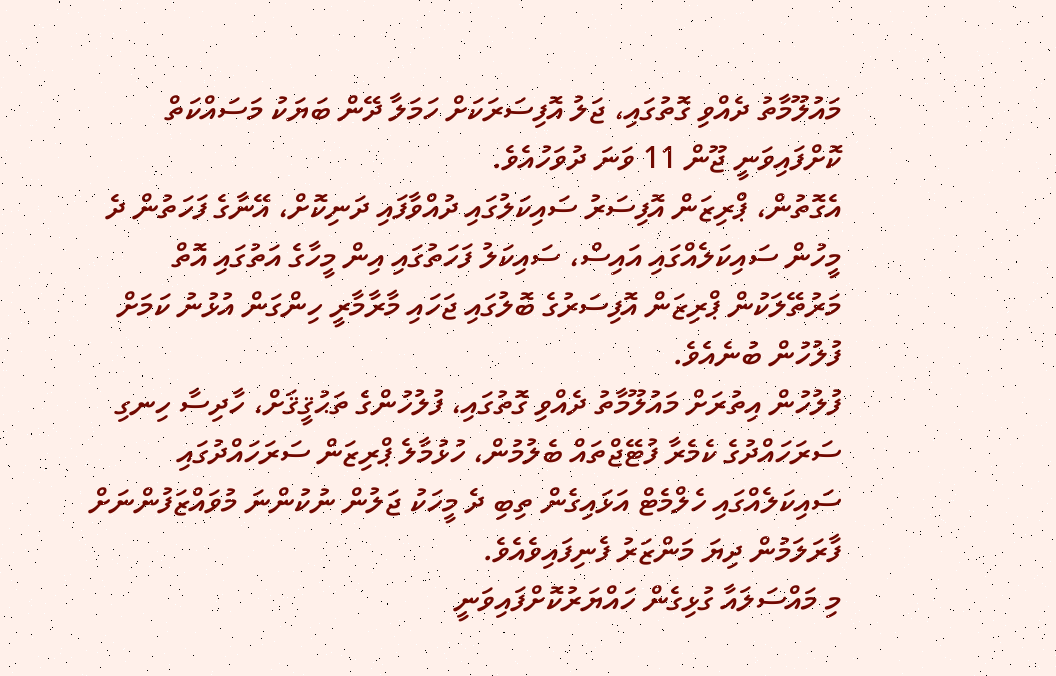މައުލޫމާތު ދެއްވި ގޮތުގައި، ޖަލު އޮފިސަރަކަށް ހަމަލާ ދޭން ބަޔަކު މަސައްކަތް ކޮށްފައިވަނީ ޖޫން 11 ވަނަ ދުވަހުއެވެ.
އެގޮތުން، ޕްރިޒަން އޮފިސަރު ސައިކަލުގައި ދުއްވާފައި ދަނިކޮށް، އޭނާގެ ފަހަތުން ދެ މީހުން ސައިކަލެއްގައި އައިސް، ސައިކަލު ފަހަތުގައި އިން މީހާގެ އަތުގައި އޮތް މަރުތޭލަކުން ޕްރިޒަން އޮފިސަރުގެ ބޮލުގައި ޖަހައި މާރާމާރީ ހިންގަން އުޅުނު ކަމަށް ފުލުހުން ބުނެއެވެ.
ފުލުހުން އިތުރަށް މައުލޫމާތު ދެއްވި ގޮތުގައި، ފުލުހުންގެ ތަޙުޤީޤަށް، ހާދިސާ ހިނގި ސަރަހައްދުގެ ކެމެރާ ފުޓޭޖްތައް ބެލުމުން، ހުޅުމާލެ ޕްރިޒަން ސަރަހައްދުގައި ސައިކަލެއްގައި ހެލްމެޓް އަޅައިގެން ތިބި ދެ މީހަކު ޖަލުން ނުކުންނަ މުވައްޒަފުންނަށް ފާރަލަމުން ދިޔަ މަންޒަރު ފެނިފައިވެއެވެ.
މި މައްސަލައާ ގުޅިގެން ހައްޔަރުކޮށްފައިވަނީ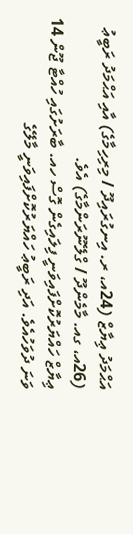އަޙްމަދު ޢިޔާޒް (24އ، ރ. އިނގުރައިދޫ / މިރިހިމާގެ) އާއި އަޙްމަދު ރަބީޢު (26އ، ގއ. މާމެންދޫ / ގްލޭނޫރަންމާގެ) އެވެ.
ޢިޔާޒް ހައްޔަރުކޮށްފައިވަނީ ފިލައިގެން ގޮސް ހއ. ބާރަށުގައި ހުއްޓާ ޖޫން 14 ވަނަ ދުވަހުއެވެ. އަދި ރަބީޢު ހައްޔަރުކޮށްފައިވަނީ މާލޭގެ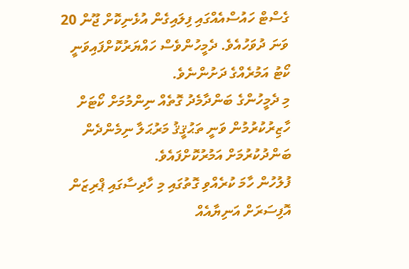ގެސްޓް ހައުސްއެއްގައި ފިލައިގެން އުޅެނިކޮށް ޖޫން 20 ވަނަ ދުވަހުއެވެ. ދެމީހުންވެސް ހައްޔަރުކޮށްފައިވަނީ ކޯޓު އަމުރެއްގެ ދަށުންނެވެ.
މި ދެމީހުންގެ ބަންދާމެދު ގޮތެއް ނިންމުމަށް ކޯޓަށް ހާޒިރުކުރުމުން ވަނީ ތަޙުޤީޤު މަރުޙަލާ ނިމެންދެން ބަންދުކުރުމަށް އަމުރުކޮށްފައެވެ.
ފުލުހުން ހާމަ ކުރެއްވި ގޮތުގައި މި ހާދިސާގައި ޕްރިޒަން އޮފިސަރަށް އަނިޔާއެއް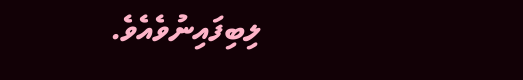ލިބިފައިނުވެއެވެ.